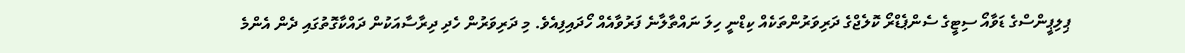ޕިލިޕީންސްގެ ޑަވާއޯ ސިޓީގެ ސެންޕެޑްރޯ ކޮލެޖްގެ ދަރިވަރުންތަކެއް ކިޑްނީ ހިލަ ނައްތާލާނެ ފަރުވާއެއް ހޯދައިފިއެވެ. މި ދަރިވަރުން ހެދި ދިރާސާއަކުން ދައްކާގޮތުގައި ދެން އެންމެ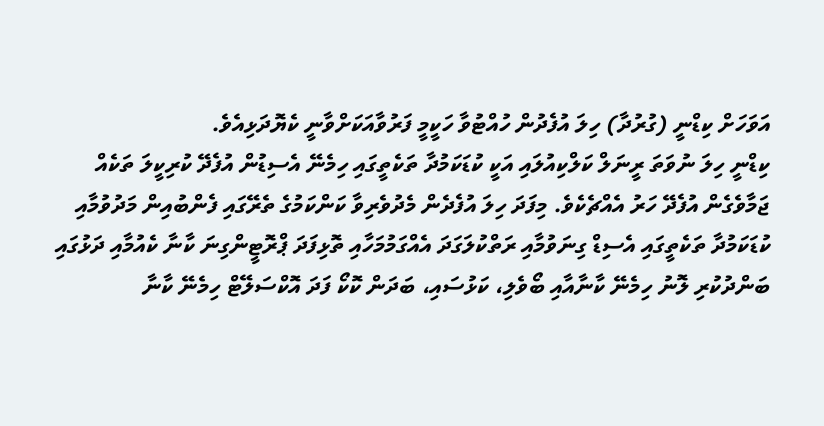އަވަހަށް ކިޑްނީ (ގުރުދާ) ހިލަ އުފެދުން ހުއްޓުވާ ހަކީމީ ފަރުވާއަކަށްވާނީ ކެޔޮދަޅިއެވެ.
ކިޑްނީ ހިލަ ނުވަތަ ރީނަލް ކަލްކިއުލައި އަކީ ކުޑަކަމުދާ ތަކެތީގައި ހިމެނޭ އެސިޑުން އުފެދޭ ކުރިކީލަ ތަކެއް ޖަމާވެގެން އުފެދޭ ހަރު އެއްޗެކެވެ. މިފަދަ ހިލަ އުފެދެން މެދުވެރިވާ ކަންކަމުގެ ތެރޭގައި ފެންބުއިން މަދުވުމާއި ކުޑަކަމުދާ ތަކެތީގައި އެސިޑް ގިނަވުމާއި ރަތްކުލަގަދަ އެއްގަމުމަހާއި ތޮޅިފަދަ ޕްރޮޓީންގިނަ ކާނާ ކެއުމާއި ދަޅުގައި ބަންދުކުރި ލޮނު ހިމެނޭ ކާނާއާއި ބޯވެލި، ކަޅުސައި، ބަދަން ކޮކޯ ފަދަ އޮކްސަލޭޓް ހިމެނޭ ކާނާ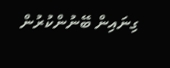ގިނައިން ބޭނުންކުރުން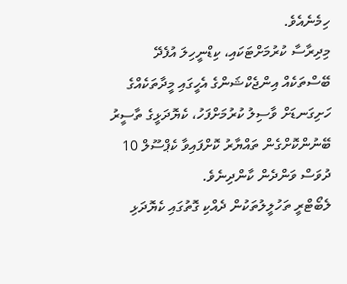ހިމެނެއެވެ.
މިދިރާސާ ކުރުމަށްޓަކައި، ކިޑްނީހިލަ އުފެދޭ ބޭސްތަކެއް އިންޖެކްޝަންގެ އެހީގައި މީދާތަކެއްގެ ހަށިގަނޑަށް ވާސިލު ކުރުމަށްފަހު، ކެޔޮދަޅީގެ ތާސީރު ބޭނުންކޮށްގެން ތައްޔާރު ކޮށްފައިވާ ކެޕްސޫލް 10 ދުވަސް ވަންދެން ކާންދިނެވެ.
ލެބޯޓްރީ ތަހުލީލުތަކުން ދެއްކި ގޮތުގައި ކެޔޮދަޅި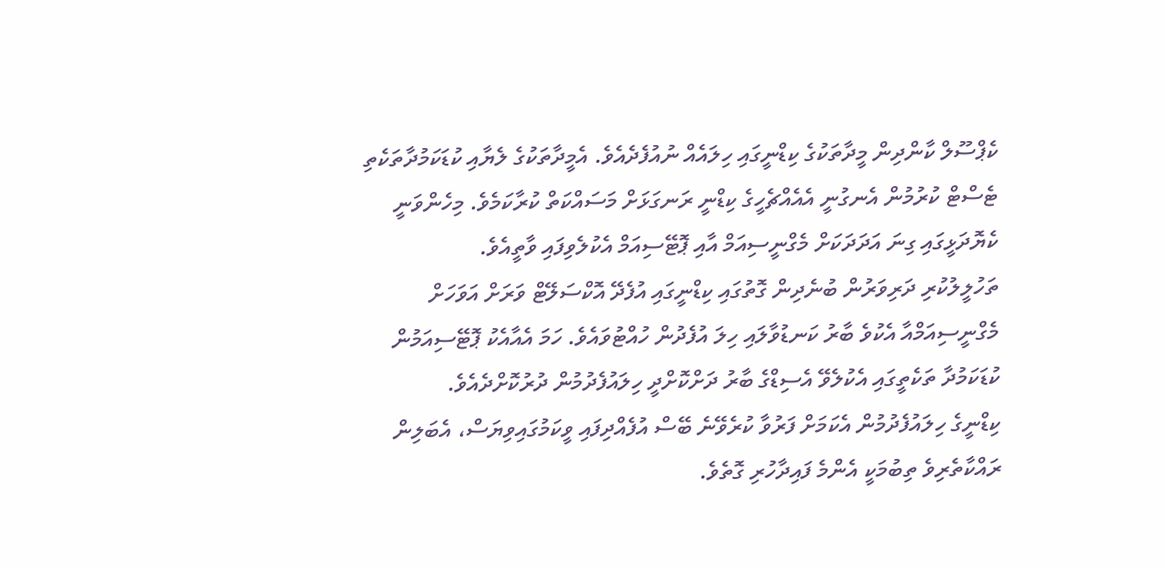ކެޕްސޫލް ކާންދިން މީދާތަކުގެ ކިޑްނީގައި ހިލައެއް ނުއުފެދެއެވެ. އެމީދާތަކުގެ ލެޔާއި ކުޑަކަމުދާތަކެތި ޓެސްޓް ކުރުމުން އެނގުނީ އެއެއްޗެހީގެ ކިޑްނީ ރަނގަޅަށް މަސައްކަތް ކުރާކަމެވެ. މިހެންވަނީ ކެޔޮދަޅީގައި ގިނަ އަދަދަކަށް މެގްނީސިއަމް އާއި ޕޮޓޭސިއަމް އެކުލެވިފައި ވާތީއެވެ.
ތަހުލީލުކުރި ދަރިވަރުން ބުނެދިން ގޮތުގައި ކިޑްނީގައި އުފެދޭ އޮކްސަލޭޓް ވަރަށް އަވަހަށް މެގްނީސިއަމްއާ އެކުވެ ބާރު ކަނޑުވާލައި ހިލަ އުފެދުން ހުއްޓުވައެވެ. ހަމަ އެއާއެކު ޕޮޓޭސިއަމުން ކުޑަކަމުދާ ތަކެތީގައި އެކުލެވޭ އެސިޑްގެ ބާރު ދަށްކޮށްދީ ހިލައުފެދުމުން ދުރުކޮށްދެއެވެ.
ކިޑްނީގެ ހިލައުފެދުމުން އެކަމަށް ފަރުވާ ކުރެވޭނެ ބޭސް އުފެއްދިފައި ވީކަމުގައިވިޔަސް، އެބަލިން ރައްކާތެރިވެ ތިބުމަކީ އެންމެ ފައިދާހުރި ގޮތެވެ.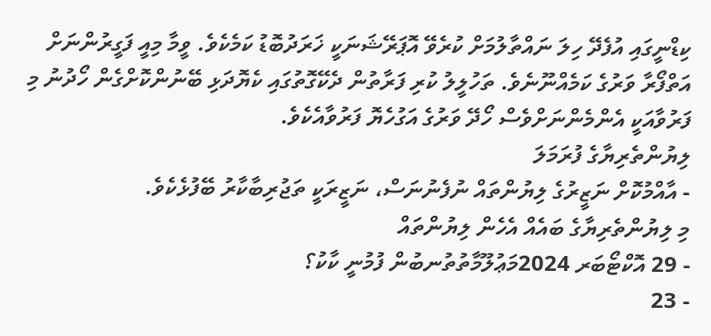ކިޑްނީގައި އުފެދޭ ހިލަ ނައްތާލުމަށް ކުރެވޭ އޮޕަރޭޝަނަކީ ޚަރަދުބޮޑު ކަމެކެވެ. ވީމާ މިއީ ފަގީރުންނަށް އަތްފޯރާ ވަރުގެ ކަމެއްނޫނެވެ. ތަހުލީލު ކުރި ފަރާތުން ދެކޭގޮތުގައި ކެޔޮދަޅި ބޭނުންކޮށްގެން ހޯދުނު މި ފަރުވާއަކީ އެންމެންނަށްވެސް ހޯދޭ ވަރުގެ އަގުހެޔޮ ފަރުވާއެކެވެ.
ލިޔުންތެރިޔާގެ ފުރަމަލަ
- އާއްމުކޮށް ނަޒީރުގެ ލިޔުންތައް ނުފެނުނަސް، ނަޒީރަކީ ތަޖުރިބާކާރު ބޭފުޅެކެވެ.
މި ލިޔުންތެރިޔާގެ ބައެއް އެހެން ލިޔުންތައް
- 29 އޮކްޓޯބަރ 2024މަޢުލޫމާތުތުނބުން ފުމުނީ ކާކު؟
- 23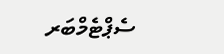ސެޕްޓެމްބަރ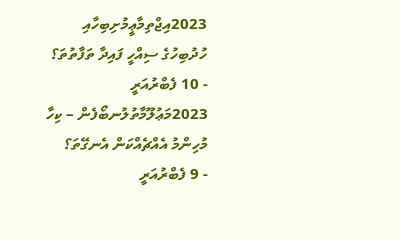2023އިޖްތިމާޢީމުށިބިހާއި ހުދުބިހުގެ ސިއްހީ ފައިދާ ތަފާތުތަ؟
- 10 ފެބްރުއަރީ 2023މަޢުލޫމާތުލުނބޯފެން – ކިހާ މުހިންމު އެއްޗެއްކަން އެނގޭތަ؟
- 9 ފެބްރުއަރީ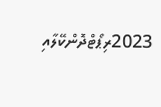2023ރިޕޯޓްދޮންކޭލާއި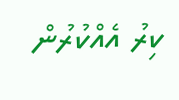ކިރު އެއްކުރުން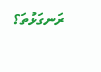ރަނގަޅުތަ؟